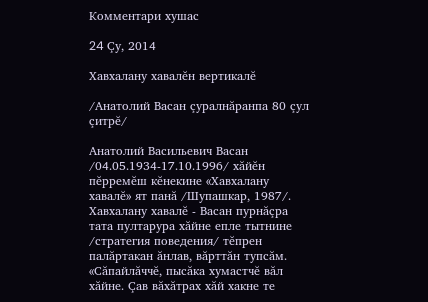Комментари хушас

24 Çу, 2014

Хавхалану хавалĕн вертикалĕ

/Анатолий Васан çуралнăранпа 80 çул çитрĕ/

Анатолий Васильевич Васан /04.05.1934-17.10.1996/ хăйĕн пĕрремĕш кĕнекине «Хавхалану хавалĕ» ят панă /Шупашкар, 1987/. Хавхалану хавалĕ - Васан пурнăçра тата пултарура хăйне епле тытнине /стратегия поведения/ тĕпрен палăртакан ăнлав, вăрттăн тупсăм. «Сăпайлăччĕ, пысăка хумастчĕ вăл хăйне. Çав вăхăтрах хăй хакне те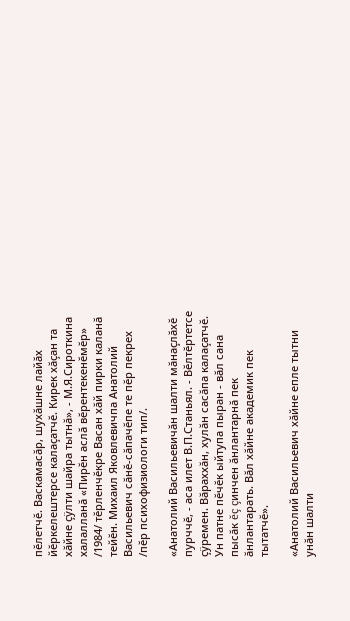пĕлетчĕ. Васкамасăр, шухăшне лайăх йĕркелештерсе калаçатчĕ. Кирек хăçан та хăйне çÿлти шайра тытнă», - М.Я.Сироткина халалланă «Пирĕн аслă вĕрентекенĕмĕр» /1984/ тĕрленчĕкре Васан хăй пирки каланă тейĕн. Михаил Яковлевичпа Анатолий Васильевич сăнĕ-сăпачĕпе те пĕр пекрех /пĕр психофизиологи тип/.

«Анатолий Васильевичăн шалти мăнаçлăхĕ пурччĕ, - аса илет В.П.Станьял. - Вĕлтĕртетсе çÿремен. Вăраххăн, хулăн сасăпа калаçатчĕ. Ун патне пĕчĕк ыйтупа пыран - вăл сана пысăк ĕç çинчен ăнлантарнă пек ăнлантарать. Вăл хăйне академик пек тытатчĕ».

«Анатолий Васильевич хăйне епле тытни унăн шалти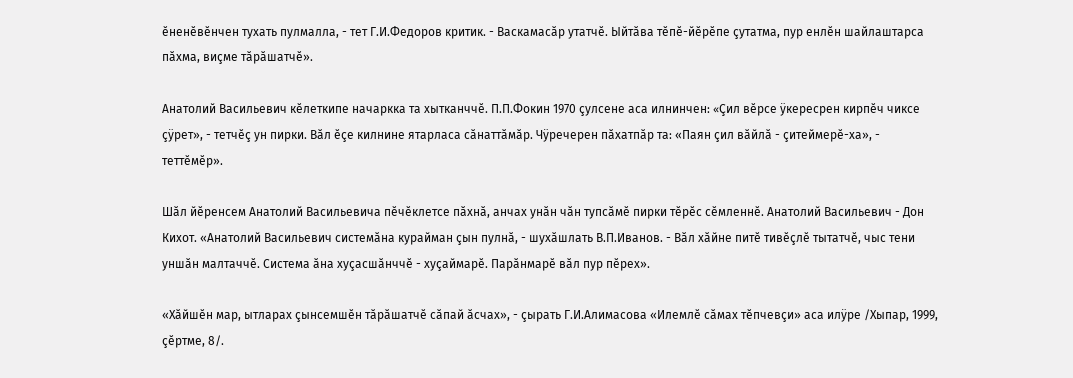ĕненĕвĕнчен тухать пулмалла, - тет Г.И.Федоров критик. - Васкамасăр утатчĕ. Ыйтăва тĕпĕ-йĕрĕпе çутатма, пур енлĕн шайлаштарса пăхма, виçме тăрăшатчĕ».

Анатолий Васильевич кĕлеткипе начаркка та хытканччĕ. П.П.Фокин 1970 çулсене аса илнинчен: «Çил вĕрсе ÿкересрен кирпĕч чиксе çÿрет», - тетчĕç ун пирки. Вăл ĕçе килнине ятарласа сăнаттăмăр. Чÿречерен пăхатпăр та: «Паян çил вăйлă - çитеймерĕ-ха», - теттĕмĕр».

Шăл йĕренсем Анатолий Васильевича пĕчĕклетсе пăхнă, анчах унăн чăн тупсăмĕ пирки тĕрĕс сĕмленнĕ. Анатолий Васильевич - Дон Кихот. «Анатолий Васильевич системăна курайман çын пулнă, - шухăшлать В.П.Иванов. - Вăл хăйне питĕ тивĕçлĕ тытатчĕ, чыс тени уншăн малтаччĕ. Система ăна хуçасшăнччĕ - хуçаймарĕ. Парăнмарĕ вăл пур пĕрех».

«Хăйшĕн мар, ытларах çынсемшĕн тăрăшатчĕ сăпай ăсчах», - çырать Г.И.Алимасова «Илемлĕ сăмах тĕпчевçи» аса илÿре /Хыпар, 1999, çĕртме, 8/.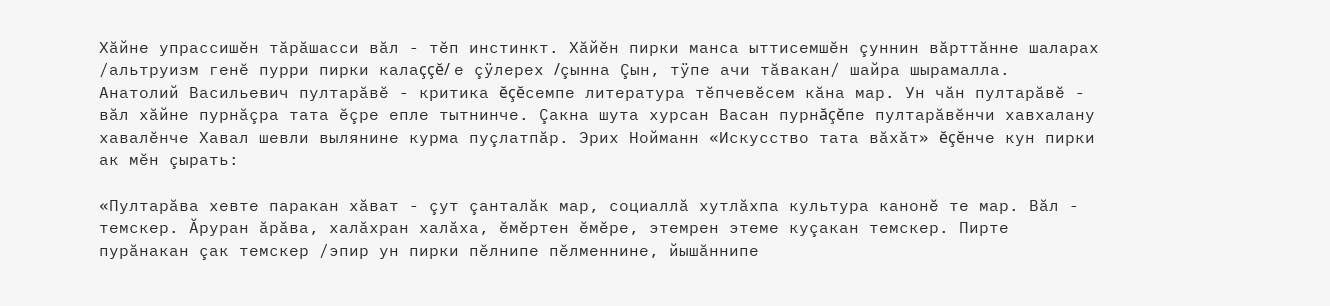Хăйне упрассишĕн тăрăшасси вăл - тĕп инстинкт. Хăйĕн пирки манса ыттисемшĕн çуннин вăрттăнне шаларах /альтруизм генĕ пурри пирки калаççĕ/ е çÿлерех /çынна Çын, тÿпе ачи тăвакан/ шайра шырамалла. Анатолий Васильевич пултарăвĕ - критика ĕçĕсемпе литература тĕпчевĕсем кăна мар. Ун чăн пултарăвĕ - вăл хăйне пурнăçра тата ĕçре епле тытнинче. Çакна шута хурсан Васан пурнăçĕпе пултарăвĕнчи хавхалану хавалĕнче Хавал шевли вылянине курма пуçлатпăр. Эрих Нойманн «Искусство тата вăхăт» ĕçĕнче кун пирки ак мĕн çырать:

«Пултарăва хевте паракан хăват - çут çанталăк мар, социаллă хутлăхпа культура канонĕ те мар. Вăл - темскер. Ăруран ăрăва, халăхран халăха, ĕмĕртен ĕмĕре, этемрен этеме куçакан темскер. Пирте пурăнакан çак темскер /эпир ун пирки пĕлнипе пĕлменнине, йышăннипе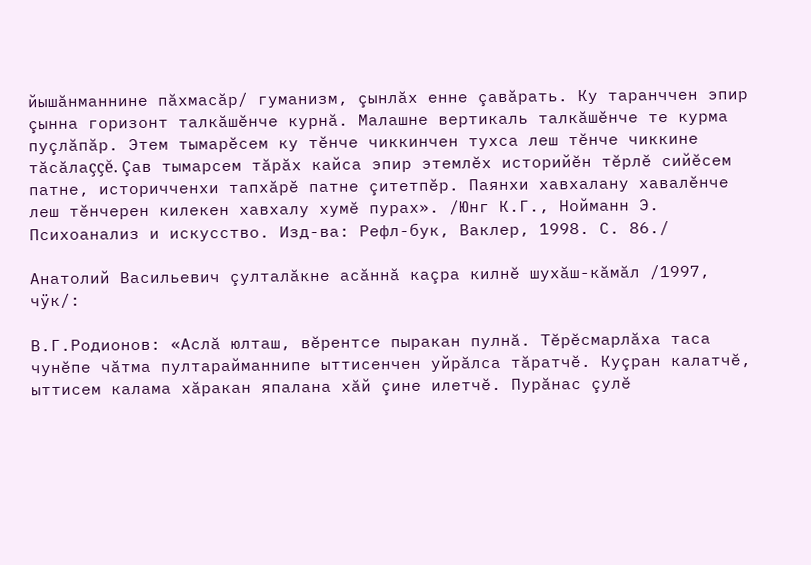йышăнманнине пăхмасăр/ гуманизм, çынлăх енне çавăрать. Ку таранччен эпир çынна горизонт талкăшĕнче курнă. Малашне вертикаль талкăшĕнче те курма пуçлăпăр. Этем тымарĕсем ку тĕнче чиккинчен тухса леш тĕнче чиккине тăсăлаççĕ. Çав тымарсем тăрăх кайса эпир этемлĕх историйĕн тĕрлĕ сийĕсем патне, историчченхи тапхăрĕ патне çитетпĕр. Паянхи хавхалану хавалĕнче леш тĕнчерен килекен хавхалу хумĕ пурах». /Юнг К.Г., Нойманн Э. Психоанализ и искусство. Изд-ва: Рефл-бук, Ваклер, 1998. С. 86./

Анатолий Васильевич çулталăкне асăннă каçра килнĕ шухăш-кăмăл /1997, чÿк/:

В.Г.Родионов: «Аслă юлташ, вĕрентсе пыракан пулнă. Тĕрĕсмарлăха таса чунĕпе чăтма пултарайманнипе ыттисенчен уйрăлса тăратчĕ. Куçран калатчĕ, ыттисем калама хăракан япалана хăй çине илетчĕ. Пурăнас çулĕ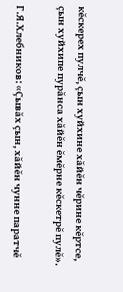кĕскерех пулчĕ, çын хуйхине хăйĕн чĕрине кĕртсе, çын хуйхипе пурăнса хăйĕн ĕмĕрне кĕскетрĕ пулĕ».

Г.Я.Хлебников: «Çывăх çын, хăйĕн чунне паратчĕ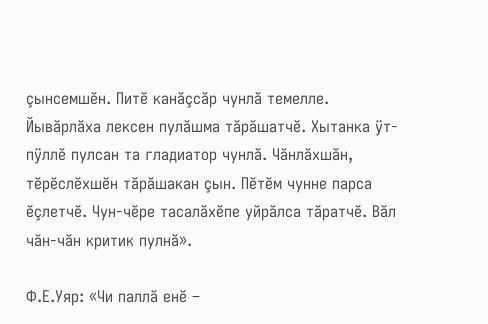çынсемшĕн. Питĕ канăçсăр чунлă темелле. Йывăрлăха лексен пулăшма тăрăшатчĕ. Хытанка ÿт-пÿллĕ пулсан та гладиатор чунлă. Чăнлăхшăн, тĕрĕслĕхшĕн тăрăшакан çын. Пĕтĕм чунне парса ĕçлетчĕ. Чун-чĕре тасалăхĕпе уйрăлса тăратчĕ. Вăл чăн-чăн критик пулнă».

Ф.Е.Уяр: «Чи паллă енĕ –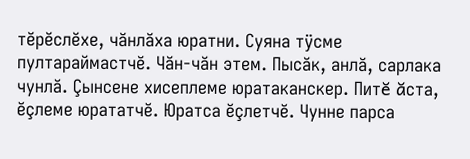тĕрĕслĕхе, чăнлăха юратни. Суяна тÿсме пултараймастчĕ. Чăн-чăн этем. Пысăк, анлă, сарлака чунлă. Çынсене хисеплеме юратаканскер. Питĕ ăста, ĕçлеме юрататчĕ. Юратса ĕçлетчĕ. Чунне парса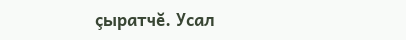çыратчĕ. Усал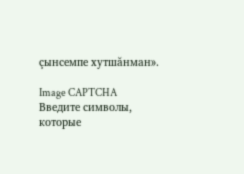çынсемпе хутшăнман».

Image CAPTCHA
Введите символы, которые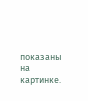показаны на картинке.